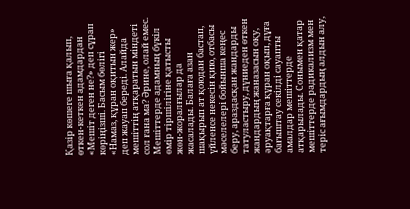Қазір көшеге шыға қалып, өткен-кеткен адамдардан «Мешіт деген не?» деп сұрап көріңізші. Басым бөлігі «Намаз, құран оқитын жер» деп жауап береді. Алайда мешіттің атқаратын міндеті сол ғана ма? Әрине, олай емес.
Мешіттерде адамның бүкіл өмір тіршілігіне қатысты жөн-жоралғылар да жасалады. Балаға азан шақырып ат қоюдан бастап, үйленсе некесін қию, отбасы мәселелері бойынша кеңес беру, араздасқан жандарды татуластыру, дүниеден өткен жандардың жаназасын оқу, әруақтарға құран оқып, дұға бағыштау секілді сауапты амалдар мешіттерде атқарылады. Сонымен қатар мешіттерде радикализм мен теріс ағымдардың алдын алу,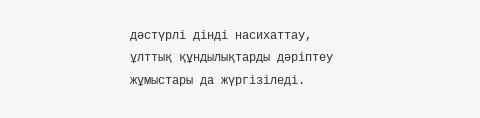дәстүрлі дінді насихаттау, ұлттық құндылықтарды дәріптеу жұмыстары да жүргізіледі.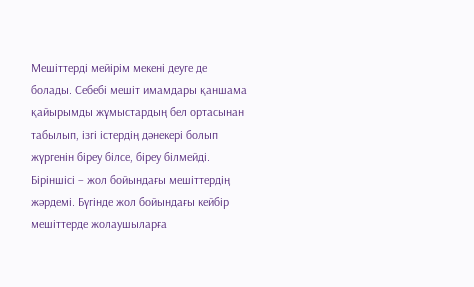Мешіттерді мейірім мекені деуге де болады. Себебі мешіт имамдары қаншама қайырымды жұмыстардың бел ортасынан табылып, ізгі істердің дәнекері болып жүргенін біреу білсе, біреу білмейді.
Біріншісі – жол бойындағы мешіттердің жәрдемі. Бүгінде жол бойындағы кейбір мешіттерде жолаушыларға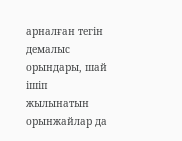арналған тегін демалыс орындары, шай ішіп жылынатын орынжайлар да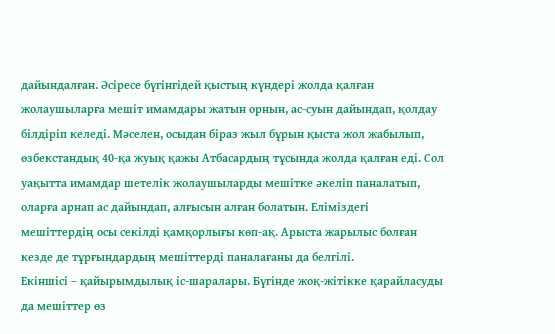дайындалған. Әсіресе бүгінгідей қыстың күндері жолда қалған жолаушыларға мешіт имамдары жатын орнын, ас-суын дайындап, қолдау білдіріп келеді. Мәселен, осыдан біраз жыл бұрын қыста жол жабылып, өзбекстандық 40-қа жуық қажы Атбасардың тұсында жолда қалған еді. Сол уақытта имамдар шетелік жолаушыларды мешітке әкеліп паналатып, оларға арнап ас дайындап, алғысын алған болатын. Еліміздегі мешіттердің осы секілді қамқорлығы көп-ақ. Арыста жарылыс болған кезде де тұрғындардың мешіттерді паналағаны да белгілі.
Екіншісі – қайырымдылық іс-шаралары. Бүгінде жоқ-жітікке қарайласуды да мешіттер өз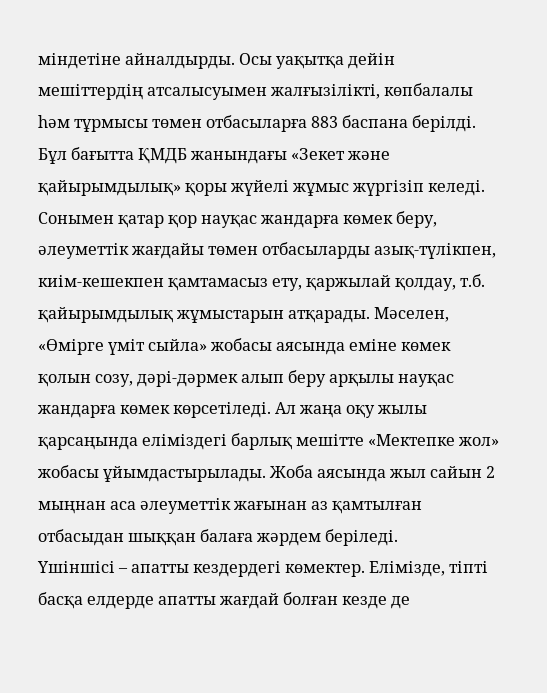міндетіне айналдырды. Осы уақытқа дейін мешіттердің атсалысуымен жалғызілікті, көпбалалы һәм тұрмысы төмен отбасыларға 883 баспана берілді. Бұл бағытта ҚМДБ жанындағы «Зекет және қайырымдылық» қоры жүйелі жұмыс жүргізіп келеді. Сонымен қатар қор науқас жандарға көмек беру, әлеуметтік жағдайы төмен отбасыларды азық-түлікпен, киім-кешекпен қамтамасыз ету, қаржылай қолдау, т.б. қайырымдылық жұмыстарын атқарады. Мәселен, «Өмірге үміт сыйла» жобасы аясында еміне көмек қолын созу, дәрі-дәрмек алып беру арқылы науқас жандарға көмек көрсетіледі. Ал жаңа оқу жылы қарсаңында еліміздегі барлық мешітте «Мектепке жол» жобасы ұйымдастырылады. Жоба аясында жыл сайын 2 мыңнан аса әлеуметтік жағынан аз қамтылған отбасыдан шыққан балаға жәрдем беріледі.
Үшіншісі – апатты кездердегі көмектер. Елімізде, тіпті басқа елдерде апатты жағдай болған кезде де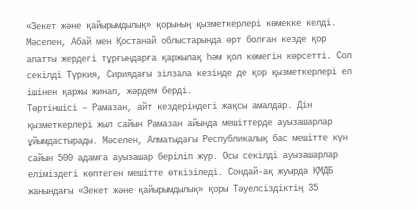«Зекет және қайырымдылық» қорының қызметкерлері көмекке келді. Мәселен, Абай мен Қостанай облыстарында өрт болған кезде қор апатты жердегі тұрғындарға қаржылақ һәм қол көмегін көрсетті. Сол секілді Түркия, Сириядағы зілзала кезінде де қор қызметкерлері ел ішінен қаржы жинап, жәрдем берді.
Төртіншісі – Рамазан, айт кездеріндегі жақсы амалдар. Дін қызметкерлері жыл сайын Рамазан айында мешіттерде ауызашарлар ұйымдастырады. Мәселен, Алматыдағы Республикалық бас мешітте күн сайын 500 адамға ауызашар беріліп жүр. Осы секілді ауызашарлар еліміздегі көптеген мешітте өткізіледі. Сондай-ақ жуырда ҚМДБ жанындағы «Зекет және қайырымдылық» қоры Тәуелсіздіктің 35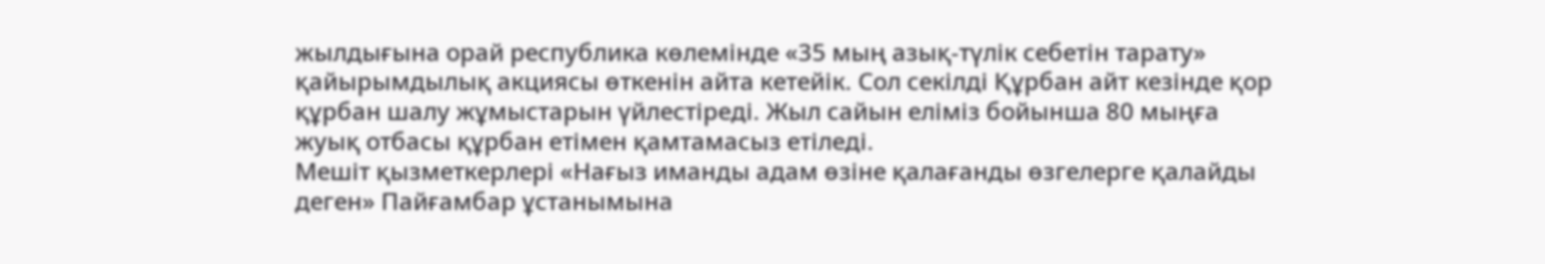жылдығына орай республика көлемінде «35 мың азық-түлік себетін тарату» қайырымдылық акциясы өткенін айта кетейік. Сол секілді Құрбан айт кезінде қор құрбан шалу жұмыстарын үйлестіреді. Жыл сайын еліміз бойынша 80 мыңға жуық отбасы құрбан етімен қамтамасыз етіледі.
Мешіт қызметкерлері «Нағыз иманды адам өзіне қалағанды өзгелерге қалайды деген» Пайғамбар ұстанымына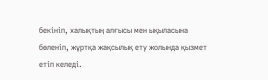бекініп, халықтың алғысы мен ықыласына бөленіп, жұртқа жақсылық ету жолында қызмет етіп келеді.